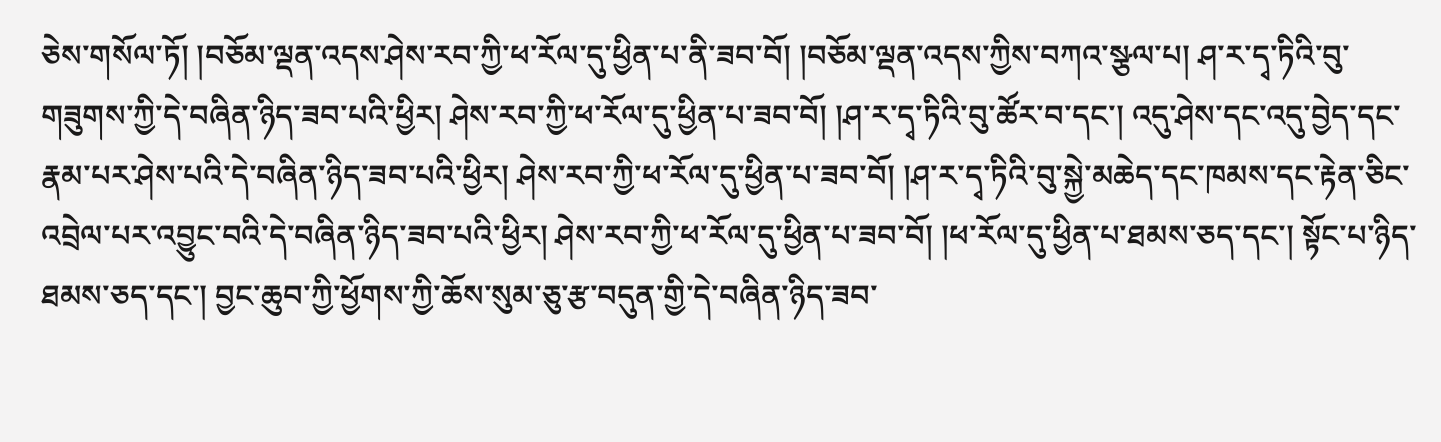ཅེས་གསོལ་ཏོ། །བཅོམ་ལྡན་འདས་ཤེས་རབ་ཀྱི་ཕ་རོལ་དུ་ཕྱིན་པ་ནི་ཟབ་བོ། །བཅོམ་ལྡན་འདས་ཀྱིས་བཀའ་སྩལ་པ། ཤ་ར་དྭ་ཏིའི་བུ་གཟུགས་ཀྱི་དེ་བཞིན་ཉིད་ཟབ་པའི་ཕྱིར། ཤེས་རབ་ཀྱི་ཕ་རོལ་དུ་ཕྱིན་པ་ཟབ་བོ། །ཤ་ར་དྭ་ཏིའི་བུ་ཚོར་བ་དང་། འདུ་ཤེས་དང་འདུ་བྱེད་དང་རྣམ་པར་ཤེས་པའི་དེ་བཞིན་ཉིད་ཟབ་པའི་ཕྱིར། ཤེས་རབ་ཀྱི་ཕ་རོལ་དུ་ཕྱིན་པ་ཟབ་བོ། །ཤ་ར་དྭ་ཏིའི་བུ་སྐྱེ་མཆེད་དང་ཁམས་དང་རྟེན་ཅིང་འབྲེལ་པར་འབྱུང་བའི་དེ་བཞིན་ཉིད་ཟབ་པའི་ཕྱིར། ཤེས་རབ་ཀྱི་ཕ་རོལ་དུ་ཕྱིན་པ་ཟབ་བོ། །ཕ་རོལ་དུ་ཕྱིན་པ་ཐམས་ཅད་དང་། སྟོང་པ་ཉིད་ཐམས་ཅད་དང་། བྱང་ཆུབ་ཀྱི་ཕྱོགས་ཀྱི་ཆོས་སུམ་ཅུ་རྩ་བདུན་གྱི་དེ་བཞིན་ཉིད་ཟབ་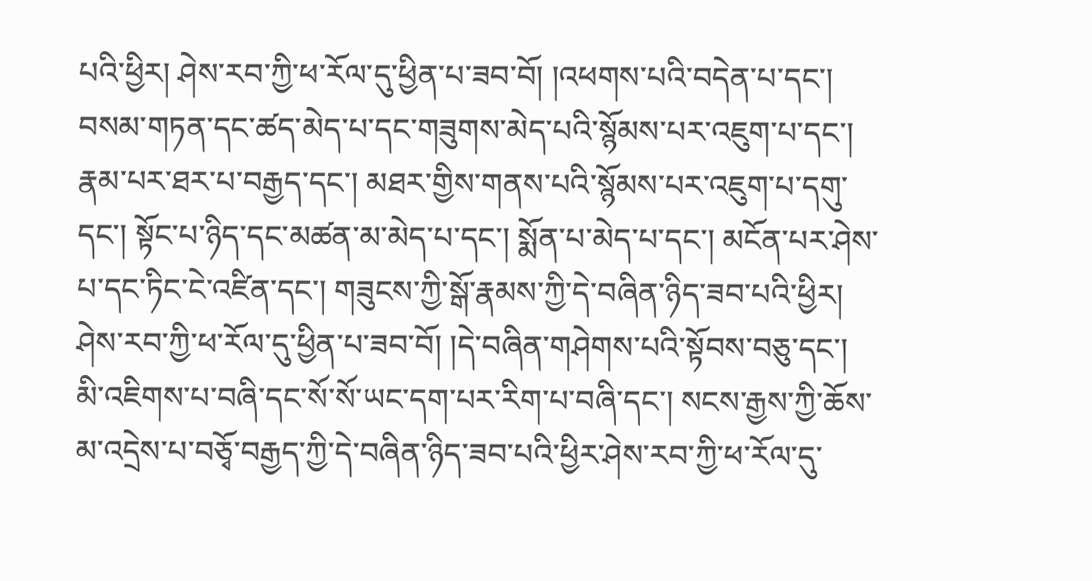པའི་ཕྱིར། ཤེས་རབ་ཀྱི་ཕ་རོལ་དུ་ཕྱིན་པ་ཟབ་བོ། །འཕགས་པའི་བདེན་པ་དང་། བསམ་གཏན་དང་ཚད་མེད་པ་དང་གཟུགས་མེད་པའི་སྙོམས་པར་འཇུག་པ་དང་། རྣམ་པར་ཐར་པ་བརྒྱད་དང་། མཐར་གྱིས་གནས་པའི་སྙོམས་པར་འཇུག་པ་དགུ་དང་། སྟོང་པ་ཉིད་དང་མཚན་མ་མེད་པ་དང་། སྨོན་པ་མེད་པ་དང་། མངོན་པར་ཤེས་པ་དང་ཏིང་ངེ་འཛིན་དང་། གཟུངས་ཀྱི་སྒོ་རྣམས་ཀྱི་དེ་བཞིན་ཉིད་ཟབ་པའི་ཕྱིར། ཤེས་རབ་ཀྱི་ཕ་རོལ་དུ་ཕྱིན་པ་ཟབ་བོ། །དེ་བཞིན་གཤེགས་པའི་སྟོབས་བཅུ་དང་། མི་འཇིགས་པ་བཞི་དང་སོ་སོ་ཡང་དག་པར་རིག་པ་བཞི་དང་། སངས་རྒྱས་ཀྱི་ཆོས་མ་འདྲེས་པ་བཅྭོ་བརྒྱད་ཀྱི་དེ་བཞིན་ཉིད་ཟབ་པའི་ཕྱིར་ཤེས་རབ་ཀྱི་ཕ་རོལ་དུ་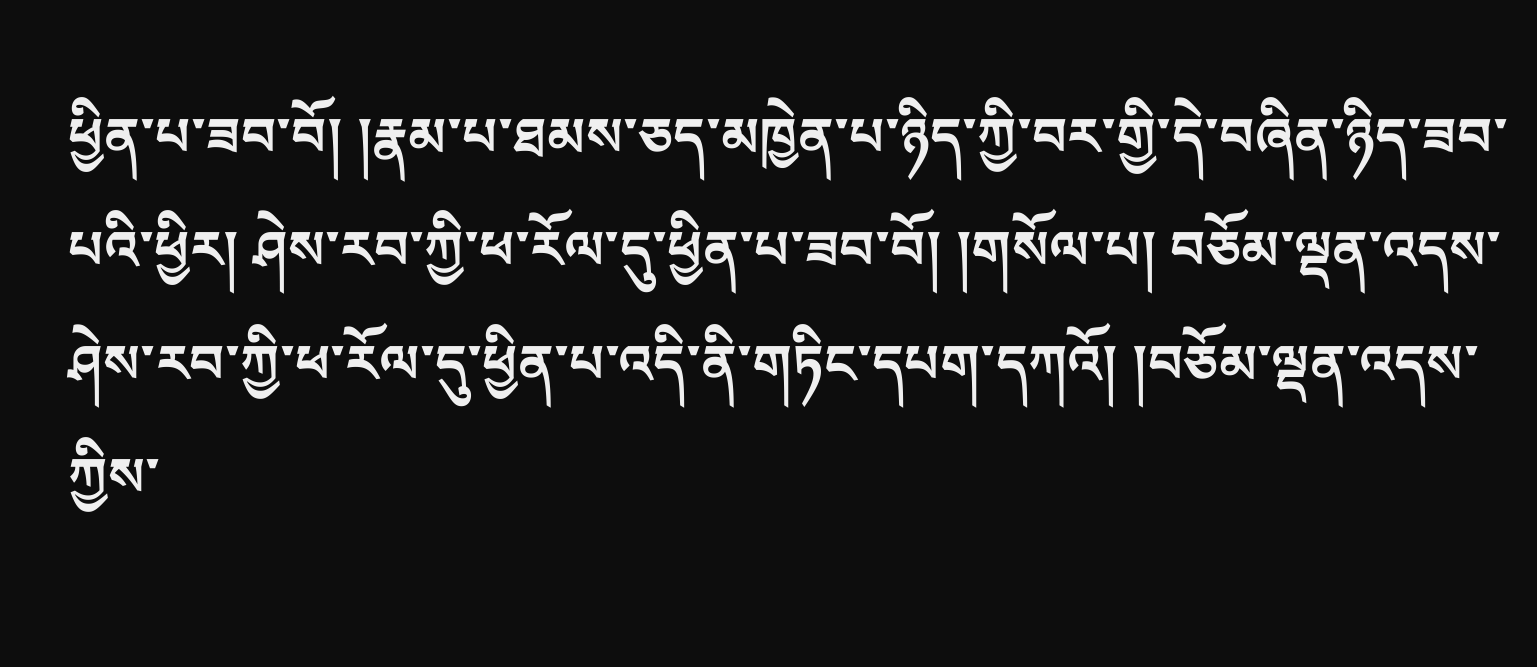ཕྱིན་པ་ཟབ་བོ། །རྣམ་པ་ཐམས་ཅད་མཁྱེན་པ་ཉིད་ཀྱི་བར་གྱི་དེ་བཞིན་ཉིད་ཟབ་པའི་ཕྱིར། ཤེས་རབ་ཀྱི་ཕ་རོལ་དུ་ཕྱིན་པ་ཟབ་བོ། །གསོལ་པ། བཅོམ་ལྡན་འདས་ཤེས་རབ་ཀྱི་ཕ་རོལ་དུ་ཕྱིན་པ་འདི་ནི་གཏིང་དཔག་དཀའོ། །བཅོམ་ལྡན་འདས་ཀྱིས་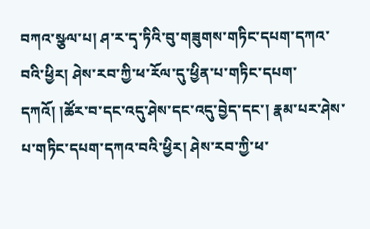བཀའ་སྩལ་པ། ཤ་ར་དྭ་ཏིའི་བུ་གཟུགས་གཏིང་དཔག་དཀའ་བའི་ཕྱིར། ཤེས་རབ་ཀྱི་ཕ་རོལ་དུ་ཕྱིན་པ་གཏིང་དཔག་དཀའོ། །ཚོར་བ་དང་འདུ་ཤེས་དང་འདུ་བྱེད་དང་། རྣམ་པར་ཤེས་པ་གཏིང་དཔག་དཀའ་བའི་ཕྱིར། ཤེས་རབ་ཀྱི་ཕ་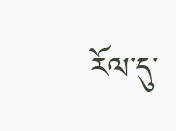རོལ་དུ་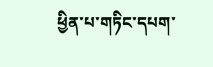ཕྱིན་པ་གཏིང་དཔག་